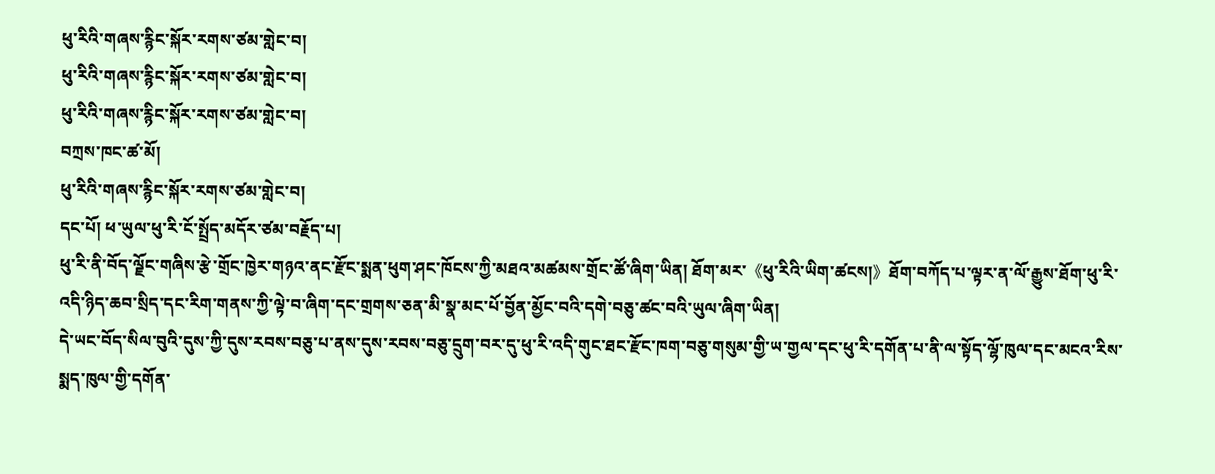ཕུ་རིའི་གཞས་རྙིང་སྐོར་རགས་ཙམ་གླེང་བ།
ཕུ་རིའི་གཞས་རྙིང་སྐོར་རགས་ཙམ་གླེང་བ།
ཕུ་རིའི་གཞས་རྙིང་སྐོར་རགས་ཙམ་གླེང་བ།
བཀྲས་ཁང་ཚ་མོ།
ཕུ་རིའི་གཞས་རྙིང་སྐོར་རགས་ཙམ་གླེང་བ།
དང་པོ། ཕ་ཡུལ་ཕུ་རི་ངོ་སྤྲོད་མདོར་ཙམ་བརྗོད་པ།
ཕུ་རི་ནི་བོད་ལྗོང་གཞིས་རྩེ་གྲོང་ཁྱེར་གཉའ་ནང་རྫོང་སྨན་ཕུག་ཤང་ཁོངས་ཀྱི་མཐའ་མཚམས་གྲོང་ཚོ་ཞིག་ཡིན། ཐོག་མར་《ཕུ་རིའི་ཡིག་ཚངས།》ཐོག་བཀོད་པ་ལྟར་ན་ལོ་རྒྱུས་ཐོག་ཕུ་རི་འདི་ཉིད་ཆབ་སྲིད་དང་རིག་གནས་ཀྱི་ལྟེ་བ་ཞིག་དང་གྲགས་ཅན་མི་སྣ་མང་པོ་བྱོན་མྱོང་བའི་དགེ་བཅུ་ཚང་བའི་ཡུལ་ཞིག་ཡིན།
དེ་ཡང་བོད་སིལ་བུའི་དུས་ཀྱི་དུས་རབས་བཅུ་པ་ནས་དུས་རབས་བཅུ་དྲུག་བར་དུ་ཕུ་རི་འདི་གུང་ཐང་རྫོང་ཁག་བཅུ་གསུམ་གྱི་ཡ་གྱལ་དང་ཕུ་རི་དགོན་པ་ནི་ལ་སྟོད་ལྷོ་ཁུལ་དང་མངའ་རིས་སྨད་ཁུལ་གྱི་དགོན་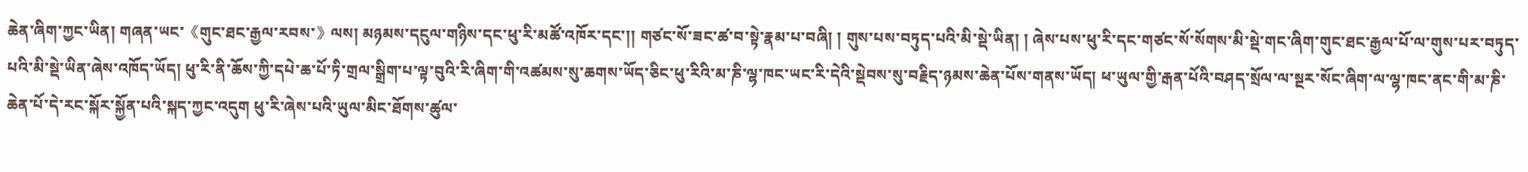ཆེན་ཞིག་ཀྱང་ཡིན། གཞན་ཡང་《གུང་ཐང་རྒྱལ་རབས་》ལས། མཉམས་དངུལ་གཉིས་དང་ཕུ་རི་མཚོ་འཁོར་དང་།། གཙང་སོ་ཟང་ཚ་བ་སྟེ་རྣམ་པ་བཞི། ། གུས་པས་བཏུད་པའི་མི་སྡེ་ཡིན། ། ཞེས་པས་ཕུ་རི་དང་གཙང་སོ་སོགས་མི་སྡེ་གང་ཞིག་གུང་ཐང་རྒྱལ་པོ་ལ་གུས་པར་བཏུད་པའི་མི་སྡེ་ཡིན་ཞེས་འཁོད་ཡོད། ཕུ་རི་ནི་ཆོས་ཀྱི་དཔེ་ཆ་པོ་ཏི་གྲལ་སྒྲིག་པ་ལྟ་བུའི་རི་ཞིག་གི་འཚམས་སུ་ཆགས་ཡོད་ཅིང་ཕུ་རིའི་མ་ཎི་ལྷ་ཁང་ཡང་རི་དེའི་སྡེབས་སུ་བརྗིད་ཉམས་ཆེན་པོས་གནས་ཡོད། ཕ་ཡུལ་གྱི་རྒན་པོའི་བཤད་སྲོལ་ལ་སྔར་སོང་ཞིག་ལ་ལྷ་ཁང་ནང་གི་མ་ཎི་ཆེན་པོ་དེ་རང་སྐོར་སྐྱོན་པའི་སྐད་ཀྱང་འདུག ཕུ་རི་ཞེས་པའི་ཡུལ་མིང་ཐོགས་ཚུལ་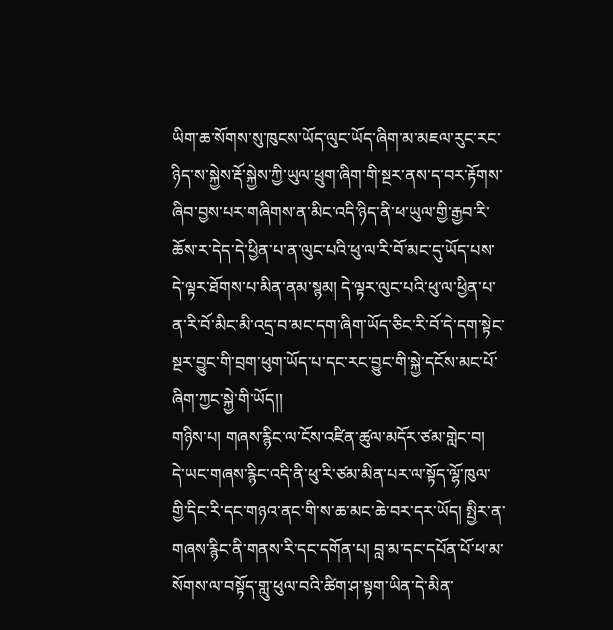ཡིག་ཆ་སོགས་སུ་ཁུངས་ཡོད་ལུང་ཡོད་ཞིག་མ་མཇལ་རུང་རང་ཉིད་ས་སྐྱེས་རྡོ་སྐྱེས་ཀྱི་ཡུལ་ཕྲུག་ཞིག་གི་སྔར་ནས་ད་བར་རྟོགས་ཞིབ་བྱས་པར་གཞིགས་ན་མིང་འདི་ཉིད་ནི་ཕ་ཡུལ་གྱི་རྒྱབ་རི་ཆོས་ར་དེད་དེ་ཕྱིན་པ་ན་ལུང་པའི་ཕུ་ལ་རི་བོ་མང་དུ་ཡོད་པས་དེ་ལྟར་ཐོགས་པ་མིན་ནམ་སྙམ། དེ་ལྟར་ལུང་པའི་ཕུ་ལ་ཕྱིན་པ་ན་རི་བོ་མིང་མི་འདྲ་བ་མང་དག་ཞིག་ཡོད་ཅིང་རི་བོ་དེ་དག་སྟེང་སྔར་བྱུང་གི་བྲག་ཕུག་ཡོད་པ་དང་རང་བྱུང་གི་སྐྱེ་དངོས་མང་པོ་ཞིག་ཀྱང་སྐྱེ་གི་ཡོད།།
གཉིས་པ། གཞས་རྙིང་ལ་ངོས་འཛིན་ཚུལ་མདོར་ཙམ་གླེང་བ།
དེ་ཡང་གཞས་རྙིང་འདི་ནི་ཕུ་རི་ཙམ་མིན་པར་ལ་སྟོད་ལྷོ་ཁུལ་གྱི་དིང་རི་དང་གཉའ་ནང་གི་ས་ཆ་མང་ཆེ་བར་དར་ཡོད། སྤྱིར་ན་གཞས་རྙིང་ནི་གནས་རི་དང་དགོན་པ། བླ་མ་དང་དཔོན་པོ་ཕ་མ་སོགས་ལ་བསྟོད་གླུ་ཕུལ་བའི་ཚིག་ཤ་སྟག་ཡིན་དེ་མིན་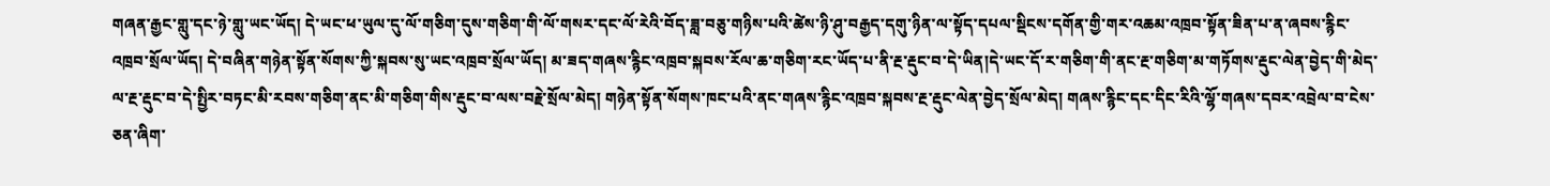གཞན་རྒྱང་གླུ་དང་ཉེ་གླུ་ཡང་ཡོད། དེ་ཡང་ཕ་ཡུལ་དུ་ལོ་གཅིག་དུས་གཅིག་གི་ལོ་གསར་དང་ལོ་རེའི་བོད་ཟླ་བཅུ་གཉིས་པའི་ཚེས་ཉི་ཤུ་བརྒྱད་དགུ་ཉིན་ལ་སྟོད་དཔལ་སྡིངས་དགོན་གྱི་གར་འཆམ་འཁྲབ་སྟོན་ཟིན་པ་ན་ཞབས་རྙིང་འཁྲབ་སྲོལ་ཡོད། དེ་བཞིན་གཉེན་སྟོན་སོགས་ཀྱི་སྐབས་སུ་ཡང་འཁྲབ་སྲོལ་ཡོད། མ་ཟད་གཞས་རྙིང་འཁྲབ་སྐབས་རོལ་ཆ་གཅིག་རང་ཡོད་པ་ནི་རྔ་རྡུང་བ་དེ་ཡིན།དེ་ཡང་དོ་ར་གཅིག་གི་ནང་རྔ་གཅིག་མ་གཏོགས་རྡུང་ལེན་བྱེད་གི་མེད་ལ་རྔ་རྡུང་བ་དེ་སྤྱིར་བཏང་མི་རབས་གཅིག་ནང་མི་གཅིག་གིས་རྡུང་བ་ལས་བརྗེ་སྲོལ་མེད། གཉེན་སྟོན་སོགས་ཁང་པའི་ནང་གཞས་རྙིང་འཁྲབ་སྐབས་རྔ་རྡུང་ལེན་བྱེད་སྲོལ་མེད། གཞས་རྙིང་དང་དིང་རིའི་ལྷོ་གཞས་དབར་འབྲེལ་བ་ངེས་ཅན་ཞིག་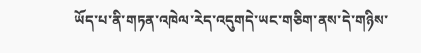ཡོད་པ་ནི་གཏན་འཁེལ་རེད་འདུགདེ་ཡང་གཅིག་ནས་དེ་གཉིས་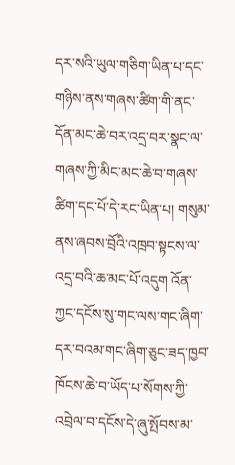དར་སའི་ཡུལ་གཅིག་ཡིན་པ་དང་གཉིས་ནས་གཞས་ཚིག་གི་ནང་དོན་མང་ཆེ་བར་འདྲ་བར་སྣང་ལ་གཞས་ཀྱི་མིང་མང་ཆེ་བ་གཞས་ཚིག་དང་པོ་དེ་རང་ཡིན་པ། གསུམ་ནས་ཞབས་བྲོའི་འཁྲབ་སྟངས་ལ་འདྲ་བའི་ཆ་མང་པོ་འདུག འོན་ཀྱང་དངོས་སུ་གང་ལས་གང་ཞིག་དར་བའམ་གང་ཞིག་ཅུང་ཟད་ཁྱབ་ཁོངས་ཆེ་བ་ཡོད་པ་སོགས་ཀྱི་འབྲེལ་བ་དངོས་དེ་ཞུ་སྤོབས་མ་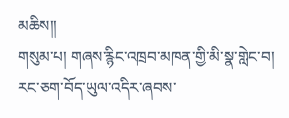མཆིས།།
གསུམ་པ། གཞས་རྙིང་འཁྲབ་མཁན་གྱི་མི་སྣ་གླེང་བ།
རང་ཅག་བོད་ཡུལ་འདིར་ཞབས་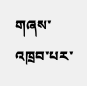གཞས་འཁྲབ་པར་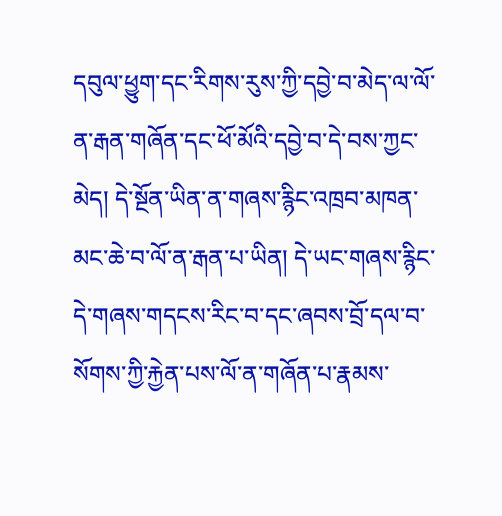དབུལ་ཕྱུག་དང་རིགས་རུས་ཀྱི་དབྱེ་བ་མེད་ལ་ལོ་ན་རྒན་གཞོན་དང་ཕོ་མོའི་དབྱེ་བ་དེ་བས་ཀྱང་མེད། དེ་སྔོན་ཡིན་ན་གཞས་རྙིང་འཁྲབ་མཁན་མང་ཆེ་བ་ལོ་ན་རྒན་པ་ཡིན། དེ་ཡང་གཞས་རྙིང་དེ་གཞས་གདངས་རིང་བ་དང་ཞབས་བྲོ་དལ་བ་སོགས་ཀྱི་རྐྱེན་པས་ལོ་ན་གཞོན་པ་རྣམས་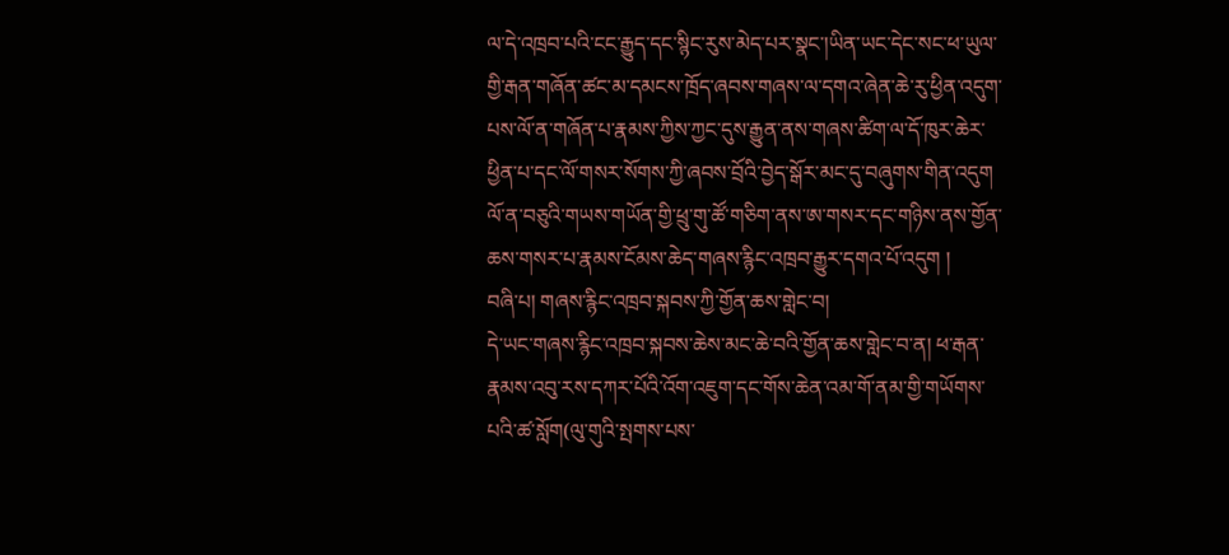ལ་དེ་འཁྲབ་པའི་ངང་རྒྱུད་དང་སྙིང་རུས་མེད་པར་སྣང་།ཡིན་ཡང་དེང་སང་ཕ་ཡུལ་གྱི་རྒན་གཞོན་ཚང་མ་དམངས་ཁྲོད་ཞབས་གཞས་ལ་དགའ་ཞེན་ཆེ་རུ་ཕྱིན་འདུག་པས་ལོ་ན་གཞོན་པ་རྣམས་ཀྱིས་ཀྱང་དུས་རྒྱུན་ནས་གཞས་ཚིག་ལ་དོ་ཁུར་ཆེར་ཕྱིན་པ་དང་ལོ་གསར་སོགས་ཀྱི་ཞབས་བྲོའི་བྱེད་སྒོར་མང་དུ་བཞུགས་གིན་འདུག ལོ་ན་བཅུའི་གཡས་གཡོན་གྱི་ཕྲུ་གུ་ཚོ་གཅིག་ནས་ཨ་གསར་དང་གཉིས་ནས་གྱོན་ཆས་གསར་པ་རྣམས་ངོམས་ཆེད་གཞས་རྙིང་འཁྲབ་རྒྱུར་དགའ་པོ་འདུག །
བཞི་པ། གཞས་རྙིང་འཁྲབ་སྐབས་ཀྱི་གྱོན་ཆས་གླེང་བ།
དེ་ཡང་གཞས་རྙིང་འཁྲབ་སྐབས་ཆེས་མང་ཆེ་བའི་གྱོན་ཆས་གླེང་བ་ན། ཕ་རྒན་རྣམས་འབུ་རས་དཀར་པོའི་འོག་འཇུག་དང་གོས་ཆེན་འམ་གོ་ནམ་གྱི་གཡོགས་པའི་ཚ་སློག(ལུ་གུའི་སྤགས་པས་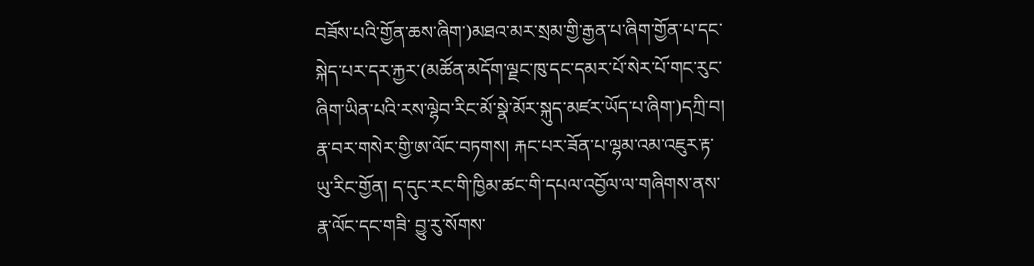བཟོས་པའི་གྱོན་ཆས་ཞིག་)མཐའ་མར་སྲམ་གྱི་རྒྱན་པ་ཞིག་གྱོན་པ་དང་སྐེད་པར་དར་རྐྱར་(མཚོན་མདོག་ལྗང་ཁུ་དང་དམར་པོ་སེར་པོ་གང་རུང་ཞིག་ཡིན་པའི་རས་ལྷེབ་རིང་མོ་སྣེ་མོར་སྐུད་མཛར་ཡོད་པ་ཞིག་)དཀྲི་བ། རྣ་བར་གསེར་གྱི་ཨ་ལོང་བཏགས། རྐང་པར་ཟོན་པ་ལྷམ་འམ་འཇུར་རྟ་ཡུ་རིང་གྱོན། ད་དུང་རང་གི་ཁྱིམ་ཚང་གི་དཔལ་འབྱོལ་ལ་གཞིགས་ནས་རྣ་ལོང་དང་གཟི་ བྱུ་རུ་སོགས་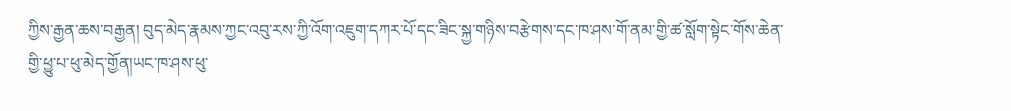ཀྱིས་རྒྱན་ཆས་བརྒྱན། བུད་མེད་རྣམས་ཀྱང་འབུ་རས་ཀྱི་འོག་འཇུག་དཀར་པོ་དང་ཟིང་སྐྱ་གཉིས་བརྩེགས་དང་ཁ་ཤས་གོ་ནམ་གྱི་ཚ་སློག་སྟེང་གོས་ཆེན་གྱི་ཕྱུ་པ་ཕུ་མེད་གྱོན།ཡང་ཁ་ཤས་ཕུ་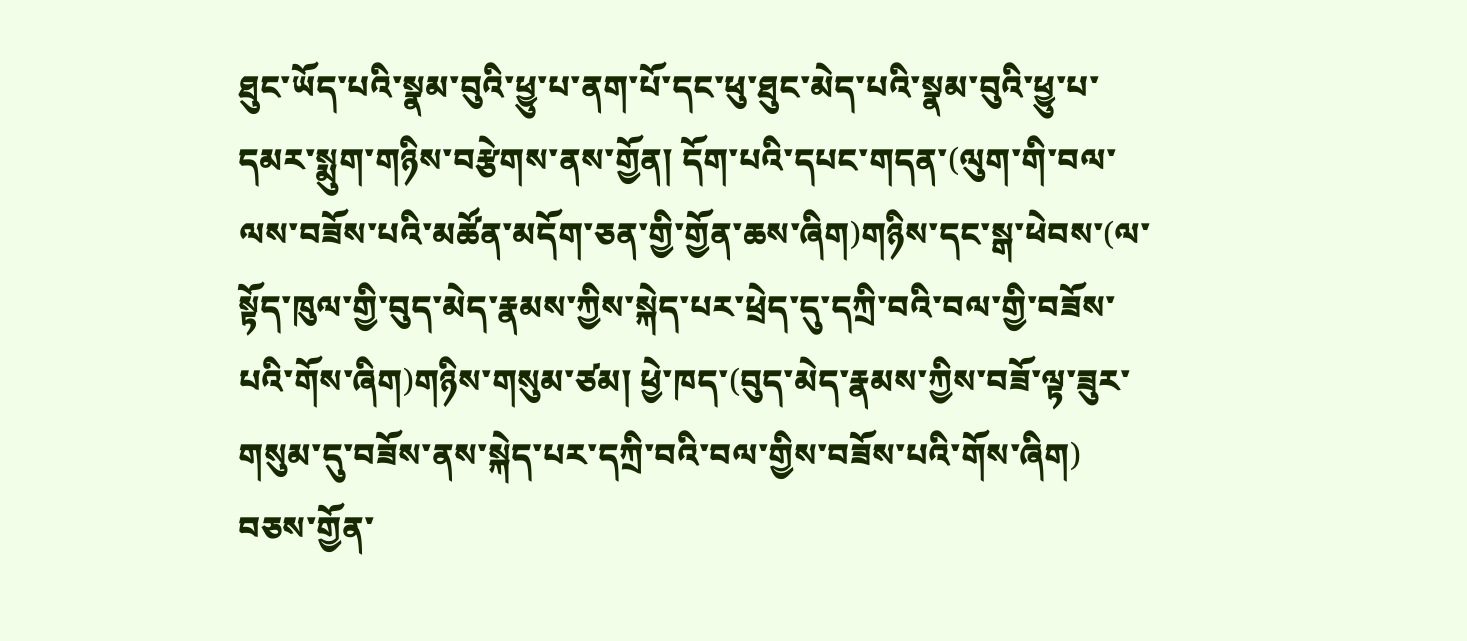ཐུང་ཡོད་པའི་སྣམ་བུའི་ཕྱུ་པ་ནག་པོ་དང་ཕུ་ཐུང་མེད་པའི་སྣམ་བུའི་ཕྱུ་པ་དམར་སྨུག་གཉིས་བརྩེགས་ནས་གྱོན། དོག་པའི་དཔང་གདན་(ལུག་གི་བལ་ལས་བཟོས་པའི་མཚོན་མདོག་ཅན་གྱི་གྱོན་ཆས་ཞིག)གཉིས་དང་སྒ་ཕེབས་(ལ་སྟོད་ཁུལ་གྱི་བུད་མེད་རྣམས་ཀྱིས་སྐེད་པར་ཕྲེད་དུ་དཀྲི་བའི་བལ་གྱི་བཟོས་པའི་གོས་ཞིག)གཉིས་གསུམ་ཙམ། ཕྱེ་ཁད་(བུད་མེད་རྣམས་ཀྱིས་བཟོ་ལྟ་ཟུར་གསུམ་དུ་བཟོས་ནས་སྐེད་པར་དཀྲི་བའི་བལ་གྱིས་བཟོས་པའི་གོས་ཞིག) བཅས་གྱོན་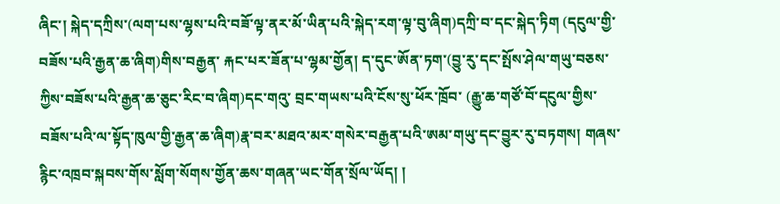ཞིང་། སྐེད་དཀྲིས་(ལག་པས་ལྷས་པའི་བཟོ་ལྟ་ནར་མོ་ཡིན་པའི་སྐེད་རག་ལྟ་བུ་ཞིག)དཀྲི་བ་དང་སྐེད་ཏིག (དངུལ་གྱི་བཟོས་པའི་རྒྱན་ཆ་ཞིག)གིས་བརྒྱན་ རྐང་པར་ཟོན་པ་ལྷམ་གྱོན། ད་དུང་ཨོན་ཏག་(བྱུ་རུ་དང་སྤོས་ཤེལ་གཡུ་བཅས་ཀྱིས་བཟོས་པའི་རྒྱན་ཆ་ཅུང་རིང་བ་ཞིག)དང་གའུ་ བྲང་གཡས་པའི་ངོས་སུ་ཕོར་ཁྲོབ་ (རྒྱུ་ཆ་གཙོ་བོ་དངུལ་གྱིས་བཟོས་པའི་ལ་སྟོད་ཁུལ་གྱི་རྒྱན་ཆ་ཞིག)རྣ་བར་མཐའ་མར་གསེར་བརྒྱན་པའི་ཨམ་གཡུ་དང་བྱུར་རུ་བཏགས། གཞས་རྙིང་འཁྲབ་སྐབས་གོས་སློག་སོགས་གྱོན་ཆས་གཞན་ཡང་གོན་སྲོལ་ཡོད། །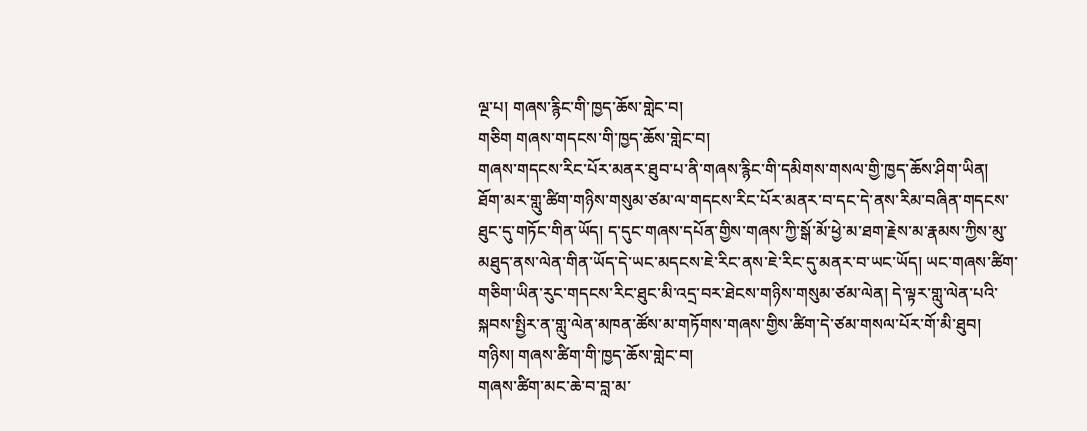ལྔ་པ། གཞས་རྙིང་གི་ཁྱད་ཆོས་གླེང་བ།
གཅིག གཞས་གདངས་གི་ཁྱད་ཆོས་གླེང་བ།
གཞས་གདངས་རིང་པོར་མནར་ཐུབ་པ་ནི་གཞས་རྙིང་གི་དམིགས་གསལ་གྱི་ཁྱད་ཆོས་ཤིག་ཡིན། ཐོག་མར་གླུ་ཚིག་གཉིས་གསུམ་ཙམ་ལ་གདངས་རིང་པོར་མནར་བ་དང་དེ་ནས་རིམ་བཞིན་གདངས་ཐུང་དུ་གཏོང་གིན་ཡོད། ད་དུང་གཞས་དཔོན་གྱིས་གཞས་ཀྱི་སྒོ་མོ་ཕྱེ་མ་ཐག་རྗེས་མ་རྣམས་ཀྱིས་མུ་མཐུད་ནས་ལེན་གིན་ཡོད་དེ་ཡང་མདངས་ཇེ་རིང་ནས་ཇེ་རིང་དུ་མནར་བ་ཡང་ཡོད། ཡང་གཞས་ཚིག་གཅིག་ཡིན་རུང་གདངས་རིང་ཐུང་མི་འདྲ་བར་ཐེངས་གཉིས་གསུམ་ཙམ་ལེན། དེ་ལྟར་གླུ་ལེན་པའི་སྐབས་སྤྱིར་ན་གླུ་ལེན་མཁན་ཚོས་མ་གཏོགས་གཞས་གྱིས་ཚིག་དེ་ཙམ་གསལ་པོར་གོ་མི་ཐུབ།
གཉིས། གཞས་ཚིག་གི་ཁྱད་ཆོས་གླེང་བ།
གཞས་ཚིག་མང་ཆེ་བ་བླ་མ་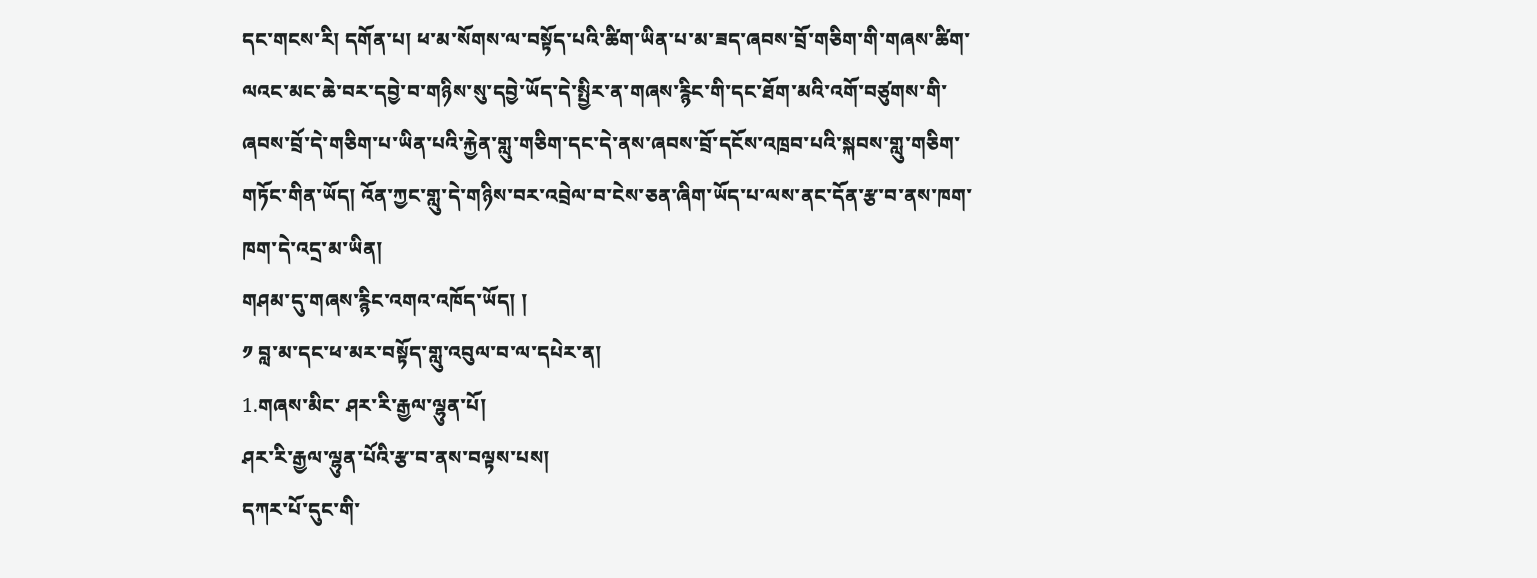དང་གངས་རི། དགོན་པ། ཕ་མ་སོགས་ལ་བསྟོད་པའི་ཚིག་ཡིན་པ་མ་ཟད་ཞབས་བྲོ་གཅིག་གི་གཞས་ཚིག་ལའང་མང་ཆེ་བར་དབྱེ་བ་གཉིས་སུ་དབྱེ་ཡོད་དེ་སྤྱིར་ན་གཞས་རྙིང་གི་དང་ཐོག་མའི་འགོ་བཙུགས་གི་ཞབས་བྲོ་དེ་གཅིག་པ་ཡིན་པའི་རྐྱེན་གླུ་གཅིག་དང་དེ་ནས་ཞབས་བྲོ་དངོས་འཁྲབ་པའི་སྐབས་གླུ་གཅིག་གཏོང་གིན་ཡོད། འོན་ཀྱང་གླུ་དེ་གཉིས་བར་འབྲེལ་བ་ངེས་ཅན་ཞིག་ཡོད་པ་ལས་ནང་དོན་རྩ་བ་ནས་ཁག་ཁག་དེ་འདྲ་མ་ཡིན།
གཤམ་དུ་གཞས་རྙིང་འགའ་འཁོད་ཡོད། །
༡ བླ་མ་དང་ཕ་མར་བསྟོད་གླུ་འབུལ་བ་ལ་དཔེར་ན།
1.གཞས་མིང་ ཤར་རི་རྒྱལ་ལྷུན་པོ།
ཤར་རི་རྒྱལ་ལྷུན་པོའི་རྩ་བ་ནས་བལྟས་པས།
དཀར་པོ་དུང་གི་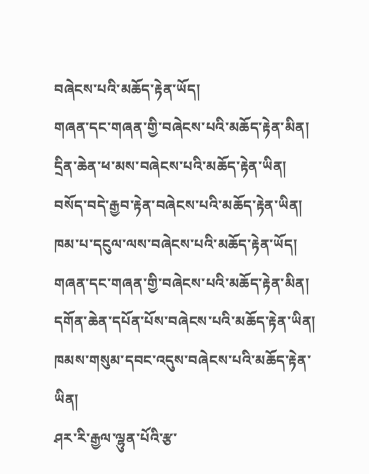བཞེངས་པའི་མཆོད་རྟེན་ཡོད།
གཞན་དང་གཞན་གྱི་བཞེངས་པའི་མཆོད་རྟེན་མིན།
དྲིན་ཆེན་ཕ་མས་བཞེངས་པའི་མཆོད་རྟེན་ཡིན།
བསོད་བདེ་རྒྱབ་རྟེན་བཞེངས་པའི་མཆོད་རྟེན་ཡིན།
ཁམ་པ་དངུལ་ལས་བཞེངས་པའི་མཆོད་རྟེན་ཡོད།
གཞན་དང་གཞན་གྱི་བཞེངས་པའི་མཆོད་རྟེན་མིན།
དགོན་ཆེན་དཔོན་པོས་བཞེངས་པའི་མཆོད་རྟེན་ཡིན།
ཁམས་གསུམ་དབང་འདུས་བཞེངས་པའི་མཆོད་རྟེན་ཡིན།
ཤར་རི་རྒྱལ་ལྷུན་པོའི་རྩ་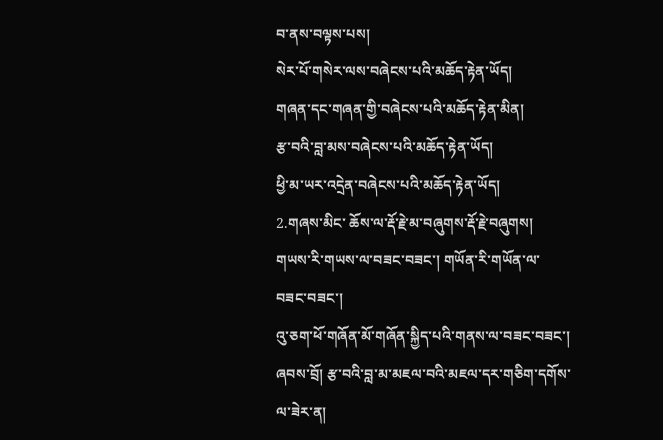བ་ནས་བལྟས་པས།
སེར་པོ་གསེར་ལས་བཞེངས་པའི་མཆོད་རྟེན་ཡོད།
གཞན་དང་གཞན་གྱི་བཞེངས་པའི་མཆོད་རྟེན་མིན།
རྩ་བའི་བླ་མས་བཞེངས་པའི་མཆོད་རྟེན་ཡོད།
ཕྱི་མ་ཡར་འདྲེན་བཞེངས་པའི་མཆོད་རྟེན་ཡོད།
2.གཞས་མིང་ ཆོས་ལ་རྡོ་རྗེ་མ་བཞུགས་རྡོ་རྗེ་བཞུགས།
གཡས་རི་གཡས་ལ་བཟང་བཟང་། གཡོན་རི་གཡོན་ལ་བཟང་བཟང་།
འུ་ཅག་ཕོ་གཞོན་མོ་གཞོན་སྐྱིད་པའི་གནས་ལ་བཟང་བཟང་།
ཞབས་བྲོ། རྩ་བའི་བླ་མ་མཇལ་བའི་མཇལ་དར་གཅིག་དགོས་ལ་ཟེར་ན།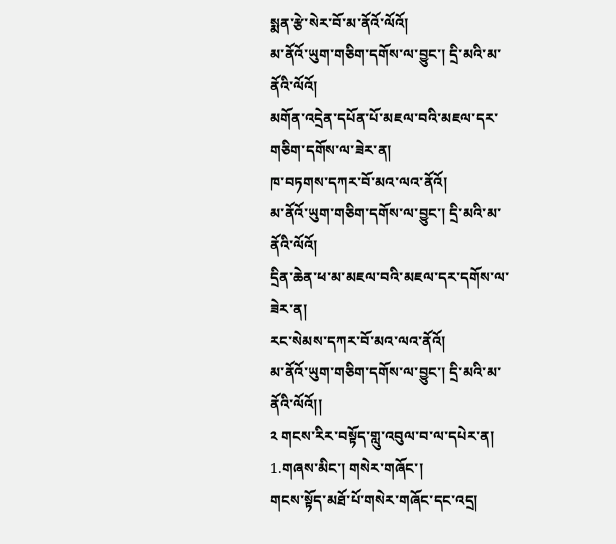སྨན་རྩེ་སེར་བོ་མ་ནོའོ་ལོའོ།
མ་ནོའོ་ཡུག་གཅིག་དགོས་ལ་བྱུང་། དྲི་མའི་མ་ནོའི་ལོའོ།
མགོན་འདྲེན་དཔོན་པོ་མཇལ་བའི་མཇལ་དར་གཅིག་དགོས་ལ་ཟེར་ན།
ཁ་བཏགས་དཀར་བོ་མའ་ལའ་ནོའོ།
མ་ནོའོ་ཡུག་གཅིག་དགོས་ལ་བྱུང་། དྲི་མའི་མ་ནོའི་ལོའོ།
དྲིན་ཆེན་ཕ་མ་མཇལ་བའི་མཇལ་དར་དགོས་ལ་ཟེར་ན།
རང་སེམས་དཀར་བོ་མའ་ལའ་ནོའོ།
མ་ནོའོ་ཡུག་གཅིག་དགོས་ལ་བྱུང་། དྲི་མའི་མ་ནོའི་ལོའོ།།
༢ གངས་རིར་བསྟོད་གླུ་འབུལ་བ་ལ་དཔེར་ན།
1.གཞས་མིང་། གསེར་གཞོང་།
གངས་སྟོད་མཐོ་པོ་གསེར་གཞོང་དང་འདྲ།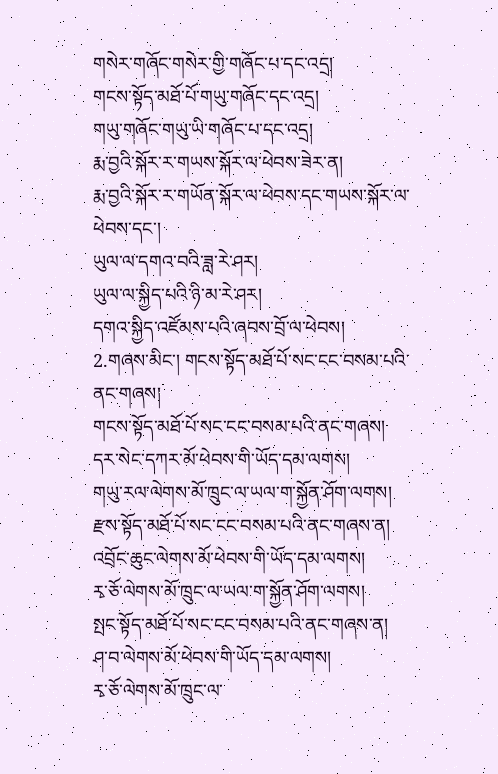གསེར་གཞོང་གསེར་གྱི་གཞོང་པ་དང་འདྲ།
གངས་སྟོད་མཐོ་པོ་གཡུ་གཞོང་དང་འདྲ།
གཡུ་གཞོང་གཡུ་ཡི་གཞོང་པ་དང་འདྲ།
རྨ་བྱའི་སྐོར་ར་གཡས་སྐོར་ལ་ཕེབས་ཟེར་ན།
རྨ་བྱའི་སྐོར་ར་གཡོན་སྐོར་ལ་ཕེབས་དང་གཡས་སྐོར་ལ་ཕེབས་དང་།
ཡུལ་ལ་དགའ་བའི་ཟླ་རེ་ཤར།
ཡུལ་ལ་སྐྱིད་པའི་ཉི་མ་རེ་ཤར།
དགའ་སྐྱིད་འཛོམས་པའི་ཞབས་བྲོ་ལ་ཕེབས།
2.གཞས་མིང་། གངས་སྟོད་མཐོ་པོ་སང་ངང་བསམ་པའི་ནང་གཞས།
གངས་སྟོད་མཐོ་པོ་སང་ངང་བསམ་པའི་ནང་གཞས།
དར་སེང་དཀར་མོ་ཕེབས་གི་ཡོད་དམ་ལགས།
གཡུ་རལ་ལེགས་མོ་ཁྲུང་ལ་ཡལ་ག་སྐྱོན་ཤོག་ལགས།
རྫས་སྟོད་མཐོ་པོ་སང་ངང་བསམ་པའི་ནང་གཞས་ན།
འབྲོང་ཆུང་ལེགས་མོ་ཕེབས་གི་ཡོད་དམ་ལགས།
རྭ་ཅོ་ལེགས་མོ་ཁྲུང་ལ་ཡལ་ག་སྐྱོན་ཤོག་ལགས།
སྤང་སྟོད་མཐོ་པོ་སང་ངང་བསམ་པའི་ནང་གཞས་ན།
ཤ་བ་ལེགས་མོ་ཕེབས་གི་ཡོད་དམ་ལགས།
རྭ་ཅོ་ལེགས་མོ་ཁྲུང་ལ་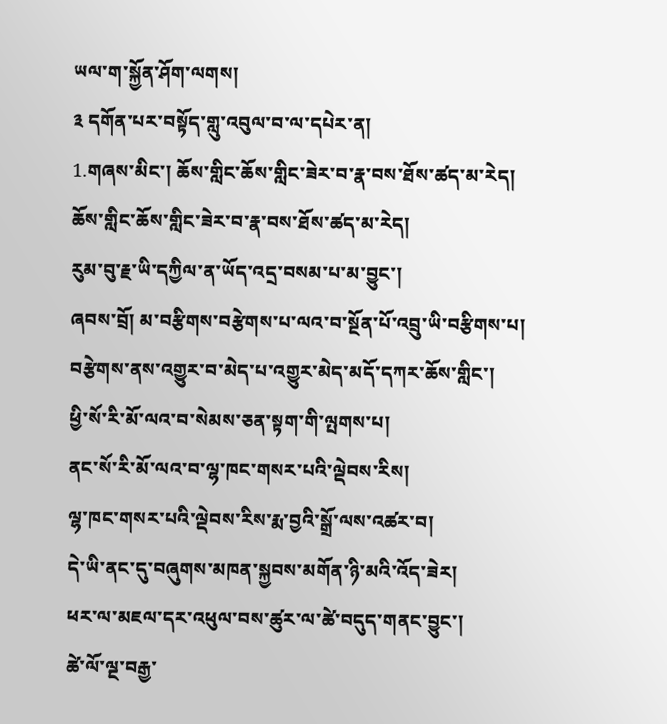ཡལ་ག་སྐྱོན་ཤོག་ལགས།
༣ དགོན་པར་བསྟོད་གླུ་འབུལ་བ་ལ་དཔེར་ན།
1.གཞས་མིང་། ཆོས་གླིང་ཆོས་གླིང་ཟེར་བ་རྣ་བས་ཐོས་ཚད་མ་རེད།
ཆོས་གླིང་ཆོས་གླིང་ཟེར་བ་རྣ་བས་ཐོས་ཚད་མ་རེད།
རུམ་བུ་རྗ་ཡི་དཀྱིལ་ན་ཡོད་འདྲ་བསམ་པ་མ་བྱུང་།
ཞབས་བྲོ། མ་བརྩིགས་བརྩེགས་པ་ལའ་བ་སྔོན་པོ་འབྲུ་ཡི་བརྩིགས་པ།
བརྩེགས་ནས་འགྱུར་བ་མེད་པ་འགྱུར་མེད་མདོ་དཀར་ཆོས་གླིང་།
ཕྱི་སོ་རི་མོ་ལའ་བ་སེམས་ཅན་སྟག་གི་ལྤགས་པ།
ནང་སོ་རི་མོ་ལའ་བ་ལྷ་ཁང་གསར་པའི་ལྡེབས་རིས།
ལྷ་ཁང་གསར་པའི་ལྡེབས་རིས་རྨ་བྱའི་སྒྲོ་ལས་འཚར་བ།
དེ་ཡི་ནང་དུ་བཞུགས་མཁན་སྐྱབས་མགོན་ཉི་མའི་འོད་ཟེར།
ཕར་ལ་མཇལ་དར་འཕུལ་བས་ཚུར་ལ་ཚེ་བདུད་གནང་བྱུང་།
ཚེ་ལོ་ལྔ་བརྒྱ་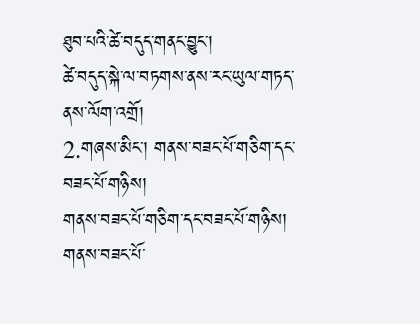ཐུབ་པའི་ཚེ་བདུད་གནང་བྱུང་།
ཚེ་བདུད་སྐེ་ལ་བཏགས་ནས་རང་ཡུལ་གཏད་ནས་ལོག་འགྲོ།
2.གཞས་མིང་། གནས་བཟང་པོ་གཅིག་དང་བཟང་པོ་གཉིས།
གནས་བཟང་པོ་གཅིག་དང་བཟང་པོ་གཉིས།
གནས་བཟང་པོ་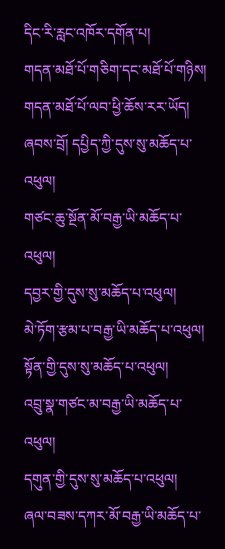དིང་རི་རླང་འཁོར་དགོན་པ།
གདན་མཐོ་པོ་གཅིག་དང་མཐོ་པོ་གཉིས།
གདན་མཐོ་པོ་ལབ་ཕྱི་ཆོས་རར་ཡོད།
ཞབས་བྲོ། དཔྱིད་ཀྱི་དུས་སུ་མཆོད་པ་འཕུལ།
གཙང་ཆུ་སྔོན་མོ་བརྒྱ་ཡི་མཆོད་པ་འཕུལ།
དབྱར་གྱི་དུས་སུ་མཆོད་པ་འཕུལ།
མེ་ཏོག་རྩམ་པ་བརྒྱ་ཡི་མཆོད་པ་འཕུལ།
སྟོན་གྱི་དུས་སུ་མཆོད་པ་འཕུལ།
འབྲུ་སྣ་གཙང་མ་བརྒྱ་ཡི་མཆོད་པ་འཕུལ།
དགུན་གྱི་དུས་སུ་མཆོད་པ་འཕུལ།
ཞལ་བཟས་དཀར་མོ་བརྒྱ་ཡི་མཆོད་པ་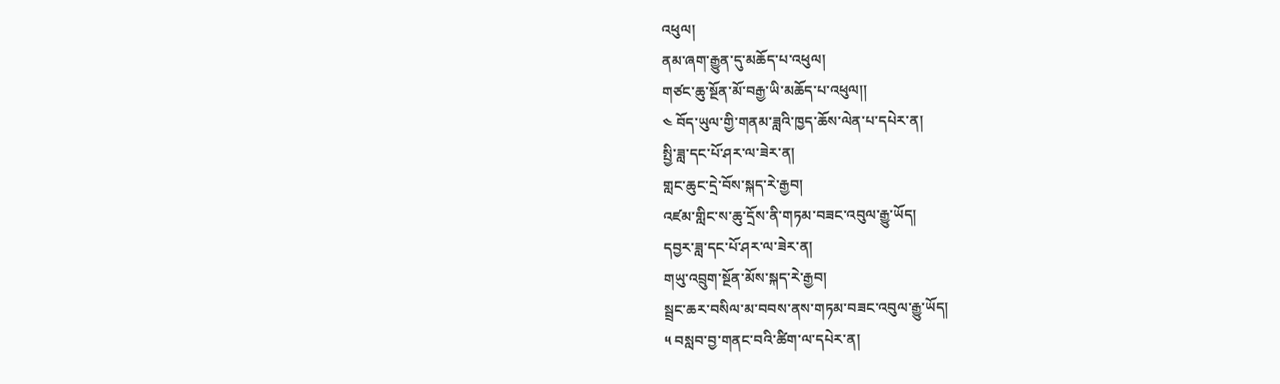འཕུལ།
ནམ་ཞག་རྒྱུན་དུ་མཆོད་པ་འཕུལ།
གཙང་ཆུ་སྔོན་མོ་བརྒྱ་ཡི་མཆོད་པ་འཕུལ།།
༤ བོད་ཡུལ་གྱི་གནམ་ཟླའི་ཁྱད་ཆོས་ལེན་པ་དཔེར་ན།
སྤྱི་ཟླ་དང་པོ་ཤར་ལ་ཟེར་ན།
གླང་ཆུང་དྲེ་བོས་སྐད་རེ་རྒྱབ།
འཛམ་གླིང་ས་ཆུ་དྲོས་ནི་གཏམ་བཟང་འབུལ་རྒྱུ་ཡོད།
དབྱར་ཟླ་དང་པོ་ཤར་ལ་ཟེར་ན།
གཡུ་འབྲུག་སྔོན་མོས་སྐད་རེ་རྒྱབ།
སྦྲང་ཆར་བསིལ་མ་བབས་ནས་གཏམ་བཟང་འབུལ་རྒྱུ་ཡོད།
༥ བསླབ་བྱ་གནང་བའི་ཚིག་ལ་དཔེར་ན།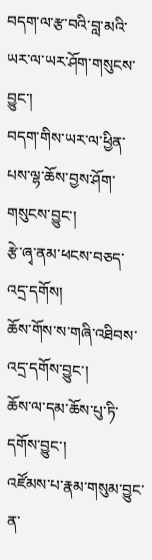བདག་ལ་རྩ་བའི་བླ་མའི་ཡར་ལ་ཡར་ཤོག་གསུངས་བྱུང་།
བདག་གིས་ཡར་ལ་ཕྱིན་པས་ལྷ་ཆོས་བྱས་ཤོག་གསུངས་བྱུང་།
རྩེ་ཞྭ་ནམ་ཕངས་བཅད་འདྲ་དགོས།
ཆོས་གོས་ས་གཞི་འཐིབས་འདྲ་དགོས་བྱུང་།
ཆོས་ལ་དམ་ཆོས་པུ་ཏི་དགོས་བྱུང་།
འཛོམས་པ་རྣམ་གསུམ་བྱུང་ན་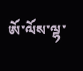ཨོ་ལོས་ལྷ་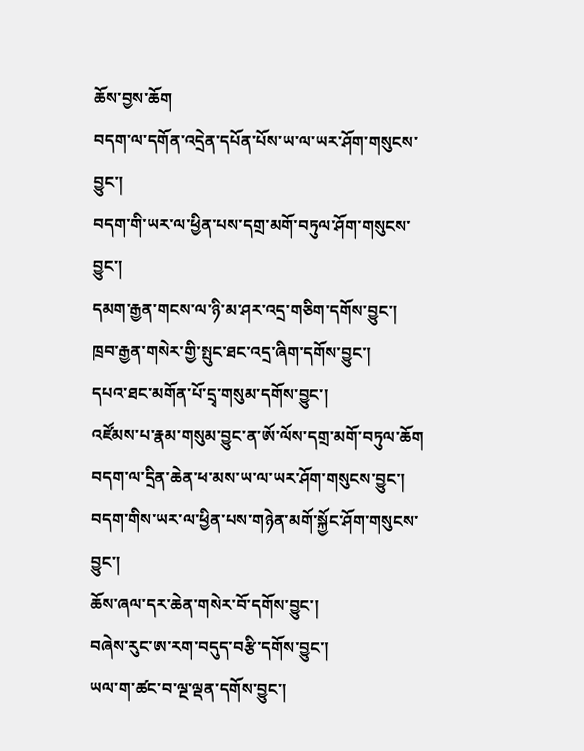ཆོས་བྱས་ཆོག
བདག་ལ་དགོན་འདྲེན་དཔོན་པོས་ཡ་ལ་ཡར་ཤོག་གསུངས་བྱུང་།
བདག་གི་ཡར་ལ་ཕྱིན་པས་དགྲ་མགོ་བཏུལ་ཤོག་གསུངས་བྱུང་།
དམག་རྒྱན་གངས་ལ་ཉི་མ་ཤར་འདྲ་གཅིག་དགོས་བྱུང་།
ཁྲབ་རྒྱན་གསེར་གྱི་སྤུང་ཐང་འདྲ་ཞིག་དགོས་བྱུང་།
དཔའ་ཐང་མགོན་པོ་དྲྭ་གསུམ་དགོས་བྱུང་།
འཛོམས་པ་རྣམ་གསུམ་བྱུང་ན་ཨོ་ལོས་དགྲ་མགོ་བཏུལ་ཆོག
བདག་ལ་དྲིན་ཆེན་ཕ་མས་ཡ་ལ་ཡར་ཤོག་གསུངས་བྱུང་།
བདག་གིས་ཡར་ལ་ཕྱིན་པས་གཉེན་མགོ་སྐྱོང་ཤོག་གསུངས་བྱུང་།
ཆོས་ཞལ་དར་ཆེན་གསེར་བོ་དགོས་བྱུང་།
བཞེས་རུང་ཨ་རག་བདུད་བརྩི་དགོས་བྱུང་།
ཡལ་ག་ཚང་བ་ལྔ་ལྡན་དགོས་བྱུང་།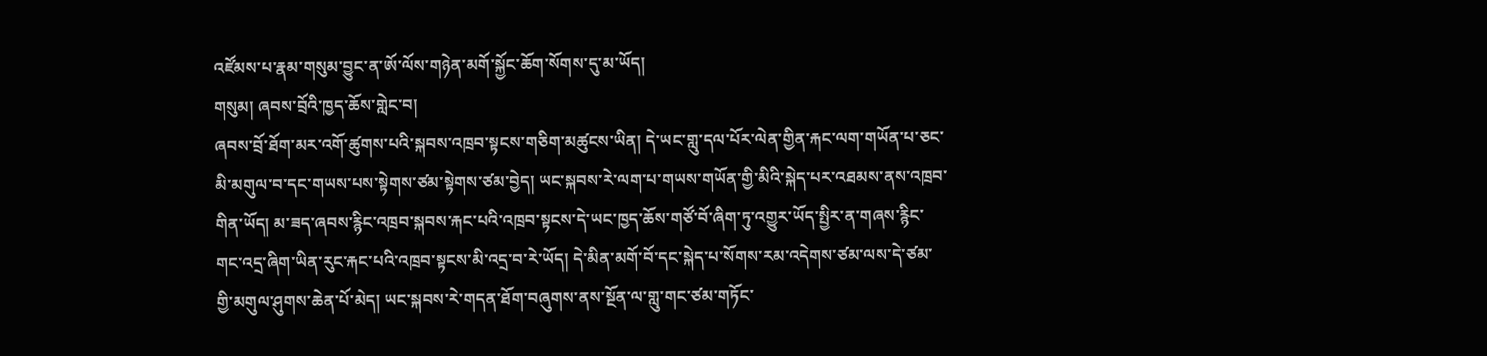འཛོམས་པ་རྣམ་གསུམ་བྱུང་ན་ཨོ་ལོས་གཉེན་མགོ་སྐྱོང་ཆོག་སོགས་དུ་མ་ཡོད།
གསུམ། ཞབས་བྲོའི་ཁྱད་ཆོས་གླེང་བ།
ཞབས་བྲོ་ཐོག་མར་འགོ་ཚུགས་པའི་སྐབས་འཁྲབ་སྟངས་གཅིག་མཚུངས་ཡིན། དེ་ཡང་གླུ་དལ་པོར་ལེན་གྱིན་རྐང་ལག་གཡོན་པ་ཅང་མི་མགུལ་བ་དང་གཡས་པས་སྟེགས་ཙམ་སྟེགས་ཙམ་བྱེད། ཡང་སྐབས་རེ་ལག་པ་གཡས་གཡོན་གྱི་མིའི་སྐེད་པར་འཐམས་ནས་འཁྲབ་གིན་ཡོད། མ་ཟད་ཞབས་རྙིང་འཁྲབ་སྐབས་རྐང་པའི་འཁྲབ་སྟངས་དེ་ཡང་ཁྱད་ཆོས་གཙོ་བོ་ཞིག་ཏུ་འགྱུར་ཡོད་སྤྱིར་ན་གཞས་རྙིང་གང་འདྲ་ཞིག་ཡིན་རུང་རྐང་པའི་འཁྲབ་སྟངས་མི་འདྲ་བ་རེ་ཡོད། དེ་མིན་མགོ་བོ་དང་སྐེད་པ་སོགས་རམ་འདེགས་ཙམ་ལས་དེ་ཙམ་གྱི་མགུལ་ཤུགས་ཆེན་པོ་མེད། ཡང་སྐབས་རེ་གདན་ཐོག་བཞུགས་ནས་སྔོན་ལ་གླུ་གང་ཙམ་གཏོང་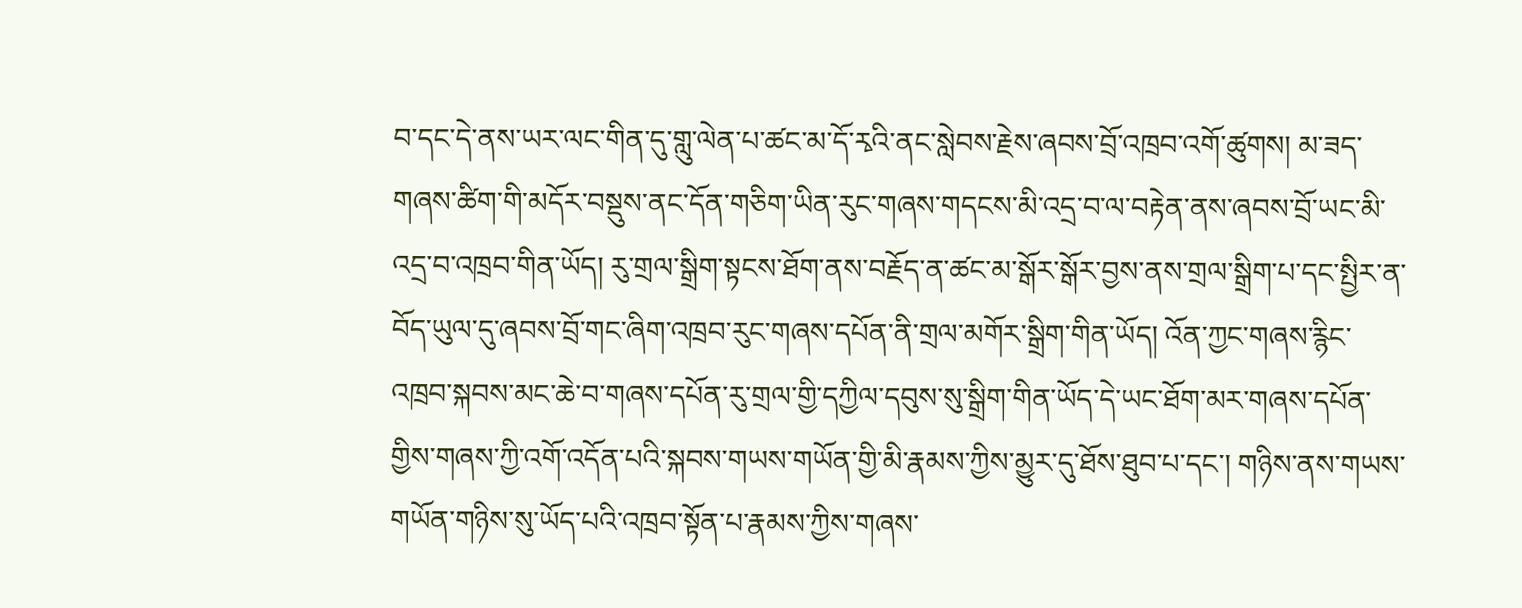བ་དང་དེ་ནས་ཡར་ལང་གིན་དུ་གླུ་ལེན་པ་ཚང་མ་དོ་རྭའི་ནང་སླེབས་རྗེས་ཞབས་བྲོ་འཁྲབ་འགོ་ཚུགས། མ་ཟད་གཞས་ཚིག་གི་མདོར་བསྡུས་ནང་དོན་གཅིག་ཡིན་རུང་གཞས་གདངས་མི་འདྲ་བ་ལ་བརྟེན་ནས་ཞབས་བྲོ་ཡང་མི་འདྲ་བ་འཁྲབ་གིན་ཡོད། རུ་གྲལ་སྒྲིག་སྟངས་ཐོག་ནས་བརྗོད་ན་ཚང་མ་སྒོར་སྒོར་བྱས་ནས་གྲལ་སྒྲིག་པ་དང་སྤྱིར་ན་བོད་ཡུལ་དུ་ཞབས་བྲོ་གང་ཞིག་འཁྲབ་རུང་གཞས་དཔོན་ནི་གྲལ་མགོར་སྒྲིག་གིན་ཡོད། འོན་ཀྱང་གཞས་རྙིང་འཁྲབ་སྐབས་མང་ཆེ་བ་གཞས་དཔོན་རུ་གྲལ་གྱི་དཀྱིལ་དབུས་སུ་སྒྲིག་གིན་ཡོད་དེ་ཡང་ཐོག་མར་གཞས་དཔོན་གྱིས་གཞས་ཀྱི་འགོ་འདོན་པའི་སྐབས་གཡས་གཡོན་གྱི་མི་རྣམས་ཀྱིས་མྱུར་དུ་ཐོས་ཐུབ་པ་དང་། གཉིས་ནས་གཡས་གཡོན་གཉིས་སུ་ཡོད་པའི་འཁྲབ་སྟོན་པ་རྣམས་ཀྱིས་གཞས་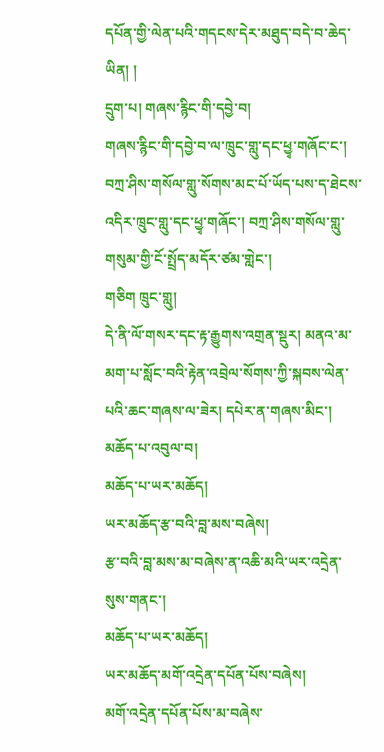དཔོན་གྱི་ལེན་པའི་གདངས་དེར་མཐུད་བདེ་བ་ཆེད་ཡིན། །
དྲུག་པ། གཞས་རྙིང་གི་དབྱེ་བ།
གཞས་རྙིང་གི་དབྱེ་བ་ལ་ཁྲུང་གླུ་དང་ཕྱྭ་གཞོང་ང་། བཀྲ་ཤིས་གསོལ་གླུ་སོགས་མང་པོ་ཡོད་པས་ད་ཐེངས་འདིར་ཁྲུང་གླུ་དང་ཕྱྭ་གཞོང་། བཀྲ་ཤིས་གསོལ་གླུ་གསུམ་གྱི་ངོ་སྤྲོད་མདོར་ཙམ་གླེང་།
གཅིག ཁྲུང་གླུ།
དེ་ནི་ལོ་གསར་དང་རྟ་རྒྱུགས་འགྲན་སྡུར། མནའ་མ་མག་པ་སློང་བའི་རྟེན་འབྲེལ་སོགས་ཀྱི་སྐབས་ལེན་པའི་ཆང་གཞས་ལ་ཟེར། དཔེར་ན་གཞས་མིང་། མཆོད་པ་འབུལ་བ།
མཆོད་པ་ཡར་མཆོད།
ཡར་མཆོད་རྩ་བའི་བླ་མས་བཞེས།
རྩ་བའི་བླ་མས་མ་བཞེས་ན་འཆི་མའི་ཡར་འདྲེན་སུས་གནང་།
མཆོད་པ་ཡར་མཆོད།
ཡར་མཆོད་མགོ་འདྲེན་དཔོན་པོས་བཞེས།
མགོ་འདྲེན་དཔོན་པོས་མ་བཞེས་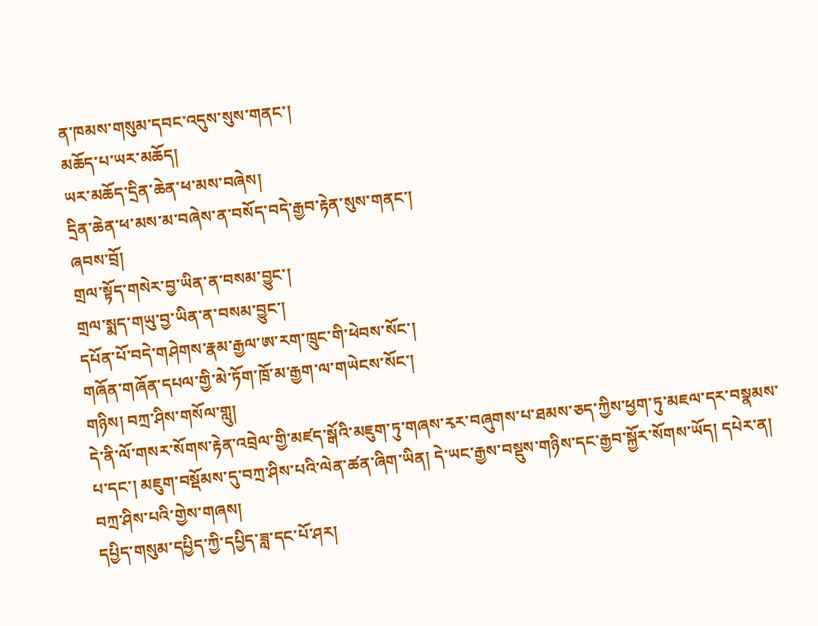ན་ཁམས་གསུམ་དབང་འདུས་སུས་གནང་།
མཆོད་པ་ཡར་མཆོད།
ཡར་མཆོད་དྲིན་ཆེན་ཕ་མས་བཞེས།
དྲིན་ཆེན་ཕ་མས་མ་བཞེས་ན་བསོད་བདེ་རྒྱབ་རྟེན་སུས་གནང་།
ཞབས་བྲོ།
གྲལ་སྟོད་གསེར་བྱ་ཡིན་ན་བསམ་བྱུང་།
གྲལ་སྨད་གཡུ་བྱ་ཡིན་ན་བསམ་བྱུང་།
དཔོན་པོ་བདེ་གཤེགས་རྣམ་རྒྱལ་ཨ་རག་ཁྲུང་གི་ཕེབས་སོང་།
གཞོན་གཞོན་དཔལ་གྱི་མེ་ཏོག་ཁྲོ་མ་རྒྱག་ལ་གཡེངས་སོང་།
གཉིས། བཀྲ་ཤིས་གསོལ་གླུ།
དེ་ནི་ལོ་གསར་སོགས་རྟེན་འབྲེལ་གྱི་མཛད་སྒོའི་མཇུག་ཏུ་གཞས་རྭར་བཞུགས་པ་ཐམས་ཅད་ཀྱིས་ཕྱག་ཏུ་མཇལ་དར་བསྣམས་པ་དང་། མཇུག་བསྡོམས་དུ་བཀྲ་ཤིས་པའི་ལེན་ཚན་ཞིག་ཡིན། དེ་ཡང་རྒྱས་བསྡུས་གཉིས་དང་རྒྱབ་སྐྱོར་སོགས་ཡོད། དཔེར་ན།
བཀྲ་ཤིས་པའི་གྱེས་གཞས།
དཔྱིད་གསུམ་དཔྱིད་ཀྱི་དཔྱིད་ཟླ་དང་པོ་ཤར།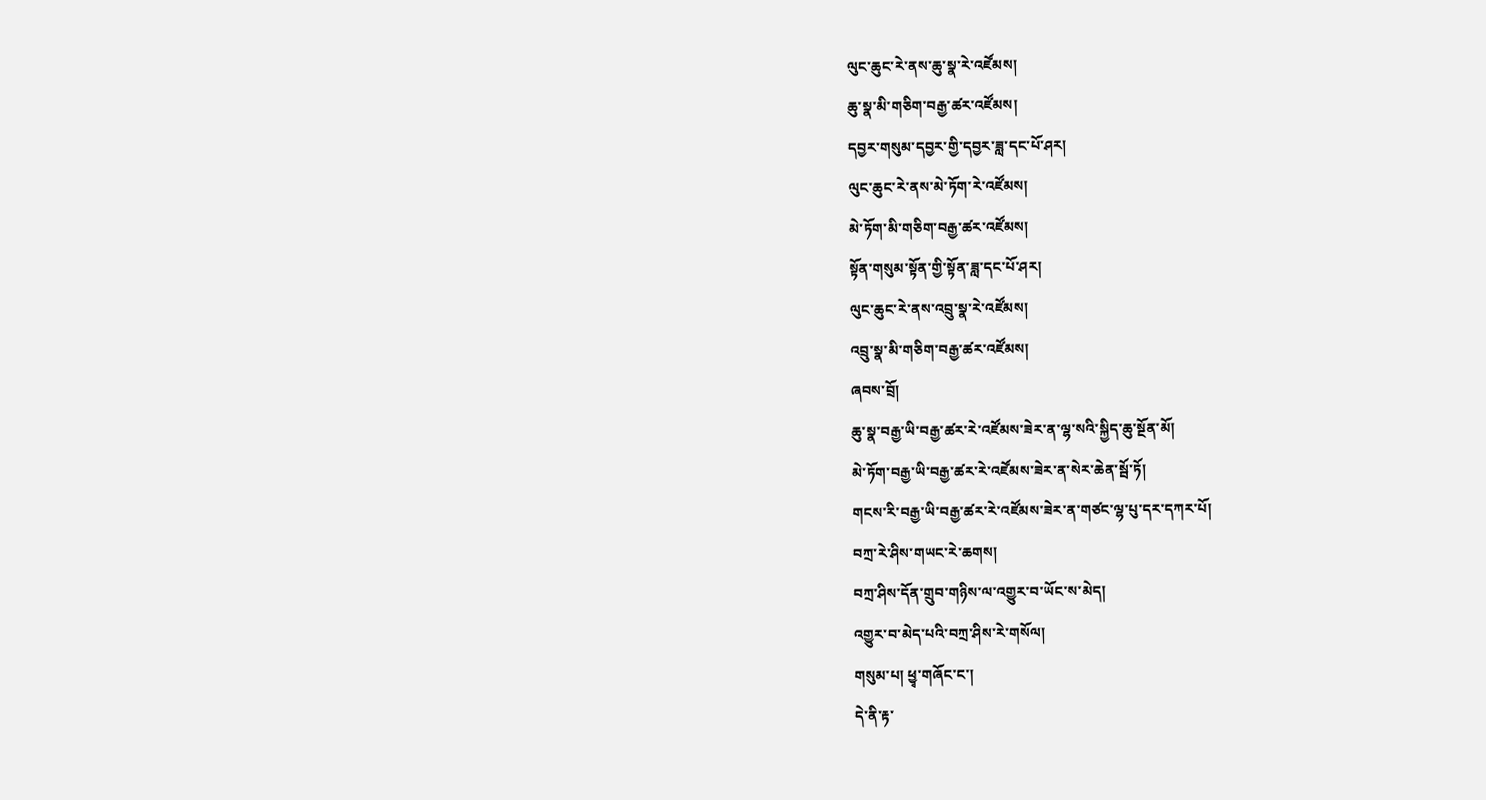ལུང་ཆུང་རེ་ནས་ཆུ་སྣ་རེ་འཛོམས།
ཆུ་སྣ་མི་གཅིག་བརྒྱ་ཚར་འཛོམས།
དབྱར་གསུམ་དབྱར་གྱི་དབྱར་ཟླ་དང་པོ་ཤར།
ལུང་ཆུང་རེ་ནས་མེ་ཏོག་རེ་འཛོམས།
མེ་ཏོག་མི་གཅིག་བརྒྱ་ཚར་འཛོམས།
སྟོན་གསུམ་སྟོན་གྱི་སྟོན་ཟླ་དང་པོ་ཤར།
ལུང་ཆུང་རེ་ནས་འབྲུ་སྣ་རེ་འཛོམས།
འབྲུ་སྣ་མི་གཅིག་བརྒྱ་ཚར་འཛོམས།
ཞབས་བྲོ།
ཆུ་སྣ་བརྒྱ་ཡི་བརྒྱ་ཚར་རེ་འཛོམས་ཟེར་ན་ལྷ་སའི་སྐྱིད་ཆུ་སྔོན་མོ།
མེ་ཏོག་བརྒྱ་ཡི་བརྒྱ་ཚར་རེ་འཛོམས་ཟེར་ན་སེར་ཆེན་སྦོ་ཏོ།
གངས་རི་བརྒྱ་ཡི་བརྒྱ་ཚར་རེ་འཛོམས་ཟེར་ན་གཙང་ལྷ་པུ་དར་དཀར་པོ།
བཀྲ་རེ་ཤིས་གཡང་རེ་ཆགས།
བཀྲ་ཤིས་དོན་གྲུབ་གཉིས་ལ་འགྱུར་བ་ཡོང་ས་མེད།
འགྱུར་བ་མེད་པའི་བཀྲ་ཤིས་རེ་གསོལ།
གསུམ་པ། ཕྱྭ་གཞོང་ང་།
དེ་ནི་རྟ་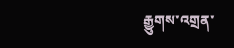རྒྱུགས་འགྲན་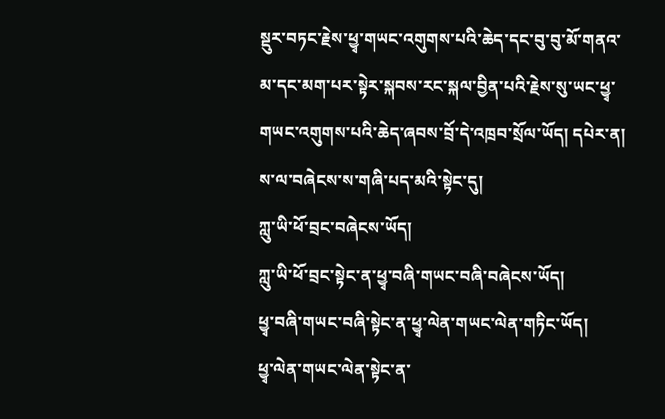སྡུར་བཏང་རྗེས་ཕྱྭ་གཡང་འགུགས་པའི་ཆེད་དང་བུ་བུ་མོ་གནའ་མ་དང་མག་པར་སྟེར་སྐབས་རང་སྐལ་བྱིན་པའི་རྗེས་སུ་ཡང་ཕྱྭ་གཡང་འགུགས་པའི་ཆེད་ཞབས་བྲོ་དེ་འཁྲབ་སྲོལ་ཡོད། དཔེར་ན།
ས་ལ་བཞེངས་ས་གཞི་པད་མའི་སྟེང་དུ།
ཀླུ་ཡི་ཕོ་བྲང་བཞེངས་ཡོད།
ཀླུ་ཡི་ཕོ་བྲང་སྟེང་ན་ཕྱྭ་བཞི་གཡང་བཞི་བཞེངས་ཡོད།
ཕྱྭ་བཞི་གཡང་བཞི་སྟེང་ན་ཕྱྭ་ལེན་གཡང་ལེན་གཏིང་ཡོད།
ཕྱྭ་ལེན་གཡང་ལེན་སྟེང་ན་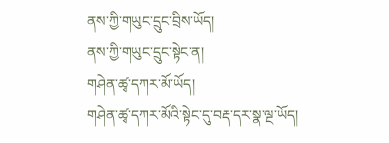ནས་ཀྱི་གཡུང་དྲུང་བྲིས་ཡོད།
ནས་ཀྱི་གཡུང་དྲུང་སྟེང་ན།
གཤེན་ཚྭ་དཀར་མོ་ཡོད།
གཤེན་ཚྭ་དཀར་མོའི་སྟེང་དུ་བརྡ་དར་སྣ་ལྔ་ཡོད།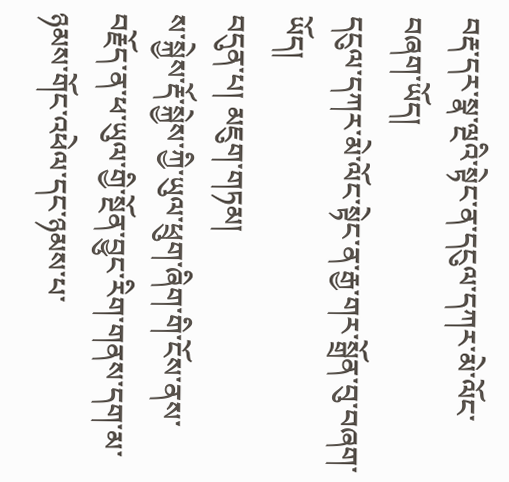བརྡ་དར་སྣ་ལྔའི་སྟེང་ན་དངུལ་དཀར་མེ་ལོང་བཞག་ཡོད།
དངུལ་དཀར་མེ་ལོང་སྟེང་ན་རྒྱ་གར་སྒྲོན་བུ་བཞག་ཡོད།
བདུན་པ། མཇུག་གཏམ།
ས་སྐྱེས་རྡོ་སྐྱེས་ཀྱི་ཡུལ་ཕྲུག་ཞིག་གི་ངོས་ནས་བརྗོད་ན་ཕ་ཡུལ་གྱི་སྔོན་བྱུང་རིག་གནས་དག་མ་ཉམས་གོང་འཕེལ་དང་ཉམས་པ་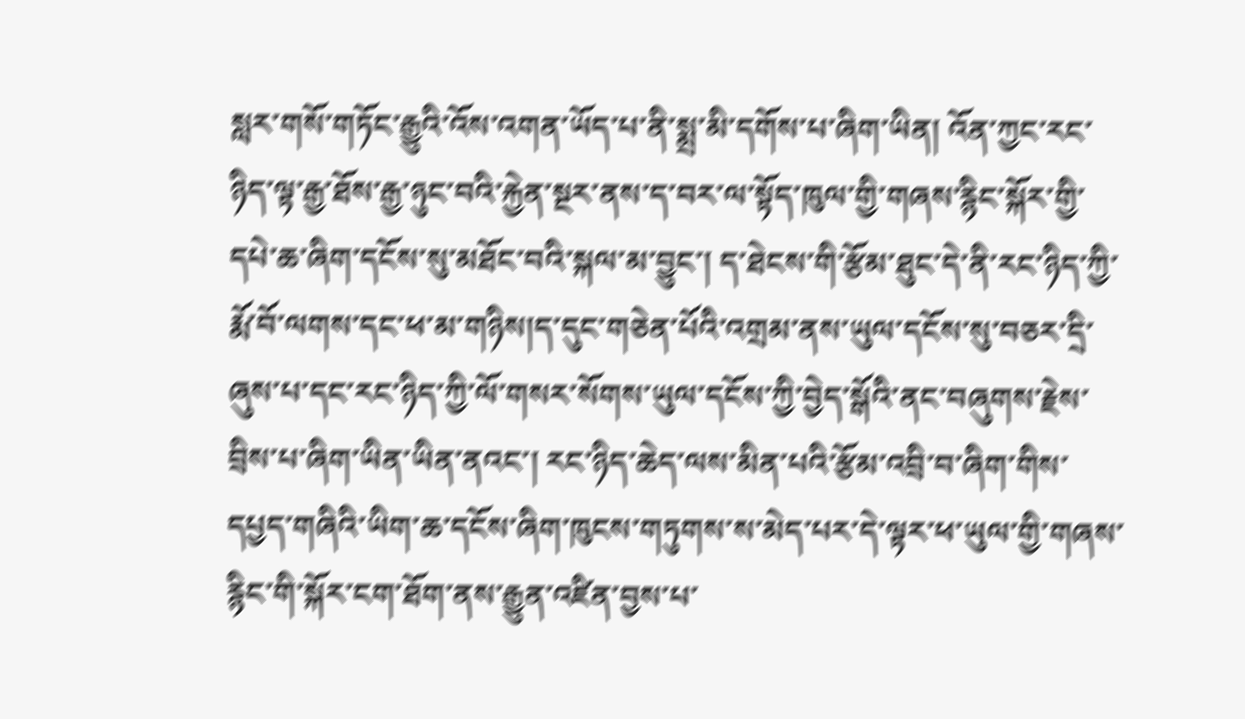སླར་གསོ་གཏོང་རྒྱུའི་འོས་འགན་ཡོད་པ་ནི་སྨྲ་མི་དགོས་པ་ཞིག་ཡིན། འོན་ཀྱང་རང་ཉིད་ལྟ་རྒྱ་ཐོས་རྒྱ་ཉུང་བའི་རྐྱེན་སྔར་ནས་ད་བར་ལ་སྟོད་ཁུལ་གྱི་གཞས་རྙིང་སྐོར་གྱི་དཔེ་ཆ་ཞིག་དངོས་སུ་མཐོང་བའི་སྐལ་མ་བྱུང་། ད་ཐེངས་གི་རྩོམ་ཐུང་དེ་ནི་རང་ཉིད་ཀྱི་རྨོ་བོ་ལགས་དང་ཕ་མ་གཉིས།ད་དུང་གཅེན་པོའི་འགྲམ་ནས་ཡུལ་དངོས་སུ་བཅར་དྲི་ཞུས་པ་དང་རང་ཉིད་ཀྱི་ལོ་གསར་སོགས་ཡུལ་དངོས་ཀྱི་བྱེད་སྒོའི་ནང་བཞུགས་རྗེས་བྲིས་པ་ཞིག་ཡིན་ཡིན་ནའང་། རང་ཉིད་ཆེད་ལས་མིན་པའི་རྩོམ་འབྲི་བ་ཞིག་གིས་དཔྱད་གཞིའི་ཡིག་ཆ་དངོས་ཞིག་ཁུངས་གཏུགས་ས་མེད་པར་དེ་ལྟར་ཕ་ཡུལ་གྱི་གཞས་རྙིང་གི་སྐོར་ངག་ཐོག་ནས་རྒྱུན་འཛིན་བྱས་པ་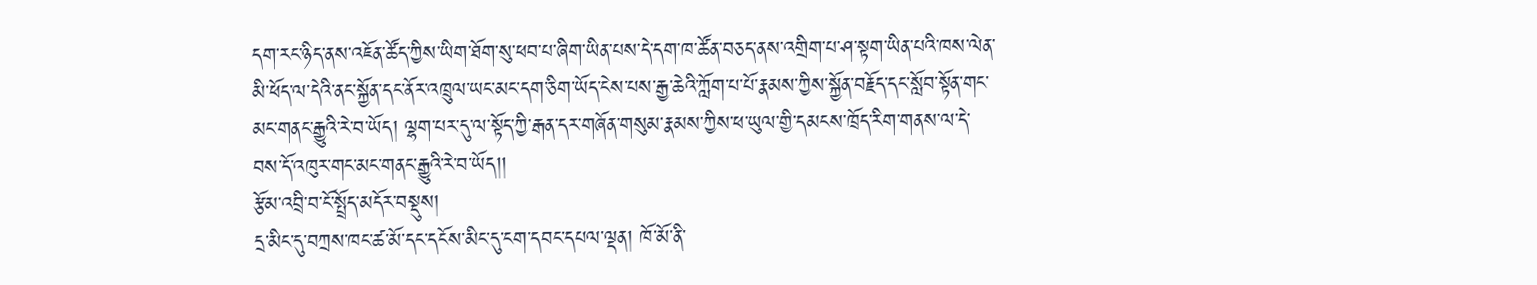དག་རང་ཉིད་ནས་འཇོན་ཚོད་ཀྱིས་ཡིག་ཐོག་སུ་ཕབ་པ་ཞིག་ཡིན་པས་དེ་དག་ཁ་ཚོན་བཅད་ནས་འགྲིག་པ་ཤ་སྟག་ཡིན་པའི་ཁས་ལེན་མི་ཕོད་ལ་དེའི་ནང་སྐྱོན་དང་ནོར་འཁྲུལ་ཡང་མང་དག་ཅིག་ཡོད་ངེས་པས་རྒྱ་ཆེའི་ཀློག་པ་པོ་རྣམས་ཀྱིས་སྐྱོན་བརྗོད་དང་སློབ་སྟོན་གང་མང་གནང་རྒྱུའི་རེ་བ་ཡོད། ལྷག་པར་དུ་ལ་སྟོད་ཀྱི་རྒན་དར་གཞོན་གསུམ་རྣམས་ཀྱིས་ཕ་ཡུལ་གྱི་དམངས་ཁྲོད་རིག་གནས་ལ་དེ་བས་དོ་འཁུར་གང་མང་གནང་རྒྱུའི་རེ་བ་ཡོད།།
རྩོམ་འབྲི་བ་ངོ་སྤྲོད་མདོར་བསྡུས།
དྲ་མིང་དུ་བཀྲས་ཁང་ཚ་མོ་དང་དངོས་མིང་དུ་ངག་དབང་དཔལ་ལྡན། ཁོ་མོ་ནི་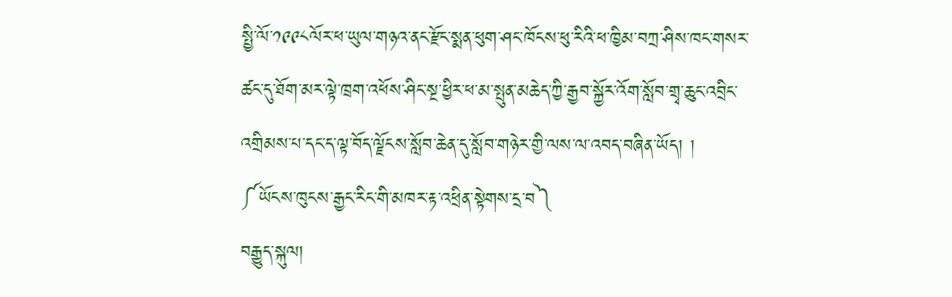སྤྱི་ལོ་༡༩༩༨ལོར་ཕ་ཡུལ་གཉའ་ནང་རྫོང་སྨན་ཕུག་ཤང་ཁོངས་ཕུ་རིའི་ཕ་ཁྱིམ་བཀྲ་ཤིས་ཁང་གསར་ཚང་དུ་ཐོག་མར་ལྟེ་ཁྲག་འཕོས་ཤིང་སྔ་ཕྱིར་ཕ་མ་སྤུན་མཆེད་ཀྱི་རྒྱབ་སྐྱོར་འོག་སློབ་གྲྭ་ཆུང་འབྲིང་འགྲིམས་པ་དང་ད་ལྟ་བོད་ལྗོངས་སློབ་ཆེན་དུ་སློབ་གཉེར་གྱི་ལས་ལ་འབད་བཞིན་ཡོད། །
༼ཡོངས་ཁུངས་རྒྱང་རིང་གི་མཁར་རྟ་འཕྲིན་སྟེགས་དྲ་བ༽
བརྒྱུད་སྐུལ།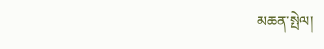མཆན་སྤེལ།